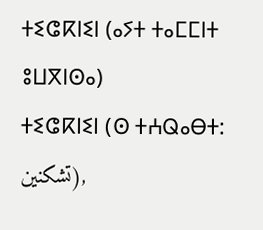ⵜⵉⵛⴽⵏⵉⵏ (ⴰⵢⵜ ⵜⴰⵎⵎⵏⵜ ⵓⵡⴳⵏⵙⴰ)
ⵜⵉⵛⴽⵏⵉⵏ (ⵙ ⵜⵄⵕⴰⴱⵜ: تشكنين),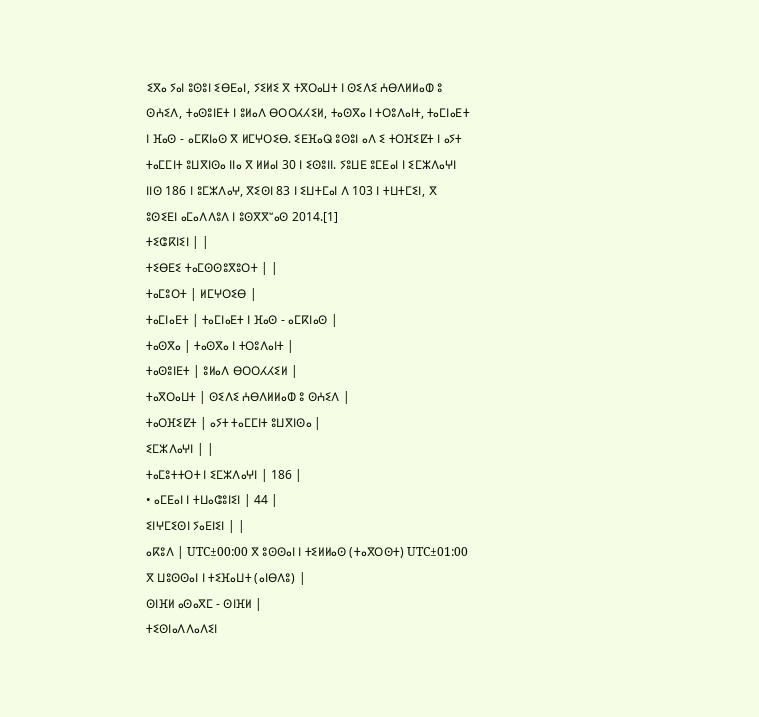ⵉⴳⴰ ⵢⴰⵏ ⵓⵙⵓⵏ ⵉⴱⴹⴰⵏ, ⵢⵉⵍⵉ ⴳ ⵜⴳⵔⴰⵡⵜ ⵏ ⵙⵉⴷⵉ ⵄⴱⴷⵍⵍⴰⵀ ⵓ ⵙⵄⵉⴷ, ⵜⴰⵙⵓⵏⴹⵜ ⵏ ⵓⵍⴰⴷ ⴱⵔⵔⵃⵃⵉⵍ, ⵜⴰⵙⴳⴰ ⵏ ⵜⵔⵓⴷⴰⵏⵜ, ⵜⴰⵎⵏⴰⴹⵜ ⵏ ⴼⴰⵙ - ⴰⵎⴽⵏⴰⵙ ⴳ ⵍⵎⵖⵔⵉⴱ. ⵉⴹⴼⴰⵕ ⵓⵙⵓⵏ ⴰⴷ ⵉ ⵜⵔⴼⵉⵇⵜ ⵏ ⴰⵢⵜ ⵜⴰⵎⵎⵏⵜ ⵓⵡⴳⵏⵙⴰ ⵏⵏⴰ ⴳ ⵍⵍⴰⵏ 30 ⵏ ⵉⵙⵓⵏⵏ. ⵢⵓⵡⴹ ⵓⵎⴹⴰⵏ ⵏ ⵉⵎⵣⴷⴰⵖⵏ ⵏⵏⵙ 186 ⵏ ⵓⵎⵣⴷⴰⵖ, ⴳⵉⵙⵏ 83 ⵏ ⵉⵡⵜⵎⴰⵏ ⴷ 103 ⵏ ⵜⵡⵜⵎⵉⵏ, ⴳ ⵓⵙⵉⴹⵏ ⴰⵎⴰⴷⴷⵓⴷ ⵏ ⵓⵙⴳⴳⵯⴰⵙ 2014.[1]
ⵜⵉⵛⴽⵏⵉⵏ | |
ⵜⵉⴱⴹⵉ ⵜⴰⵎⵙⵙⵓⴳⵓⵔⵜ | |
ⵜⴰⵎⵓⵔⵜ | ⵍⵎⵖⵔⵉⴱ |
ⵜⴰⵎⵏⴰⴹⵜ | ⵜⴰⵎⵏⴰⴹⵜ ⵏ ⴼⴰⵙ - ⴰⵎⴽⵏⴰⵙ |
ⵜⴰⵙⴳⴰ | ⵜⴰⵙⴳⴰ ⵏ ⵜⵔⵓⴷⴰⵏⵜ |
ⵜⴰⵙⵓⵏⴹⵜ | ⵓⵍⴰⴷ ⴱⵔⵔⵃⵃⵉⵍ |
ⵜⴰⴳⵔⴰⵡⵜ | ⵙⵉⴷⵉ ⵄⴱⴷⵍⵍⴰⵀ ⵓ ⵙⵄⵉⴷ |
ⵜⴰⵔⴼⵉⵇⵜ | ⴰⵢⵜ ⵜⴰⵎⵎⵏⵜ ⵓⵡⴳⵏⵙⴰ |
ⵉⵎⵣⴷⴰⵖⵏ | |
ⵜⴰⵎⵓⵜⵜⵔⵜ ⵏ ⵉⵎⵣⴷⴰⵖⵏ | 186 |
• ⴰⵎⴹⴰⵏ ⵏ ⵜⵡⴰⵛⵓⵏⵉⵏ | 44 |
ⵉⵏⵖⵎⵉⵙⵏ ⵢⴰⴹⵏⵉⵏ | |
ⴰⴽⵓⴷ | UTC±00:00 ⴳ ⵓⵙⵙⴰⵏ ⵏ ⵜⵉⵍⵍⴰⵙ (ⵜⴰⴳⵔⵙⵜ) UTC±01:00 ⴳ ⵡⵓⵙⵙⴰⵏ ⵏ ⵜⵉⴼⴰⵡⵜ (ⴰⵏⴱⴷⵓ) |
ⵙⵏⴼⵍ ⴰⵙⴰⴳⵎ - ⵙⵏⴼⵍ |
ⵜⵉⵙⵏⴰⴷⴷⴰⴷⵉⵏ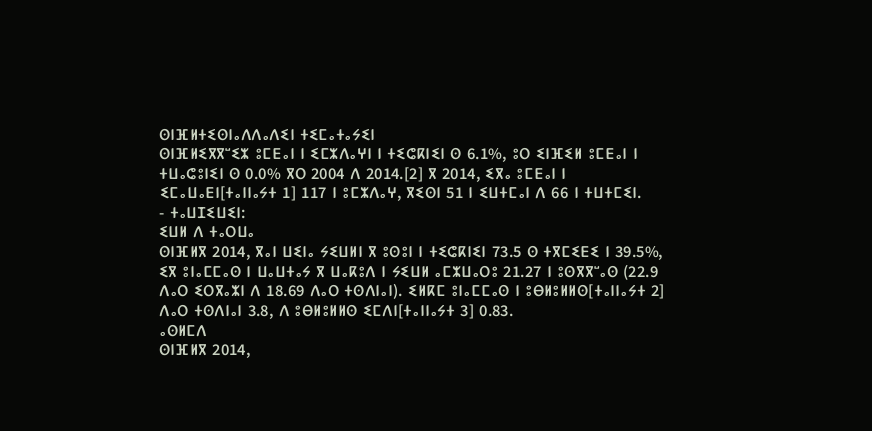ⵙⵏⴼⵍⵜⵉⵙⵏⴰⴷⴷⴰⴷⵉⵏ ⵜⵉⵎⴰⵜⴰⵢⵉⵏ
ⵙⵏⴼⵍⵉⴳⴳⵯⵉⵣ ⵓⵎⴹⴰⵏ ⵏ ⵉⵎⵣⴷⴰⵖⵏ ⵏ ⵜⵉⵛⴽⵏⵉⵏ ⵙ 6.1%, ⵓⵔ ⵉⵏⴼⵉⵍ ⵓⵎⴹⴰⵏ ⵏ ⵜⵡⴰⵛⵓⵏⵉⵏ ⵙ 0.0% ⴳⵔ 2004 ⴷ 2014.[2] ⴳ 2014, ⵉⴳⴰ ⵓⵎⴹⴰⵏ ⵏ ⵉⵎⴰⵡⴰⴹⵏ[ⵜⴰⵏⵏⴰⵢⵜ 1] 117 ⵏ ⵓⵎⵣⴷⴰⵖ, ⴳⵉⵙⵏ 51 ⵏ ⵉⵡⵜⵎⴰⵏ ⴷ 66 ⵏ ⵜⵡⵜⵎⵉⵏ.
- ⵜⴰⵡⵊⵉⵡⵉⵏ:
ⵉⵡⵍ ⴷ ⵜⴰⵔⵡⴰ
ⵙⵏⴼⵍⴳ 2014, ⴳⴰⵏ ⵡⵉⵏⴰ ⵢⵉⵡⵍⵏ ⴳ ⵓⵙⵓⵏ ⵏ ⵜⵉⵛⴽⵏⵉⵏ 73.5 ⵙ ⵜⴳⵎⵉⴹⵉ ⵏ 39.5%, ⵉⴳ ⵓⵏⴰⵎⵎⴰⵙ ⵏ ⵡⴰⵡⵜⴰⵢ ⴳ ⵡⴰⴽⵓⴷ ⵏ ⵢⵉⵡⵍ ⴰⵎⵣⵡⴰⵔⵓ 21.27 ⵏ ⵓⵙⴳⴳⵯⴰⵙ (22.9 ⴷⴰⵔ ⵉⵔⴳⴰⵣⵏ ⴷ 18.69 ⴷⴰⵔ ⵜⵙⴷⵏⴰⵏ). ⵉⵍⴽⵎ ⵓⵏⴰⵎⵎⴰⵙ ⵏ ⵓⴱⵍⵓⵍⵍⵙ[ⵜⴰⵏⵏⴰⵢⵜ 2] ⴷⴰⵔ ⵜⵙⴷⵏⴰⵏ 3.8, ⴷ ⵓⴱⵍⵓⵍⵍⵙ ⵉⵎⴷⵏ[ⵜⴰⵏⵏⴰⵢⵜ 3] 0.83.
ⴰⵙⵍⵎⴷ
ⵙⵏⴼⵍⴳ 2014,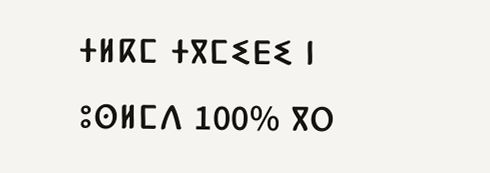ⵜⵍⴽⵎ ⵜⴳⵎⵉⴹⵉ ⵏ ⵓⵙⵍⵎⴷ 100% ⴳⵔ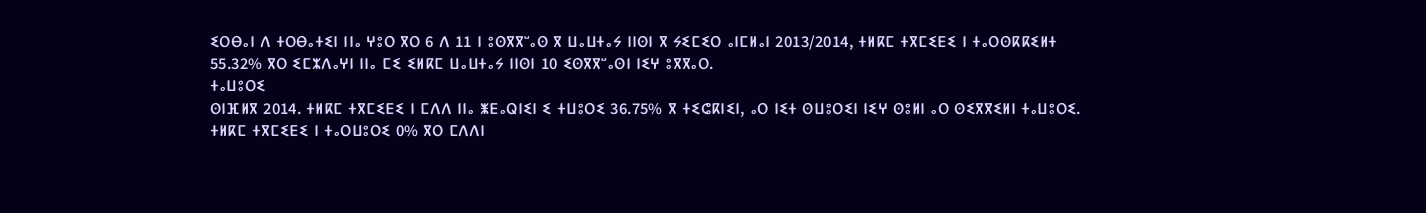ⵉⵔⴱⴰⵏ ⴷ ⵜⵔⴱⴰⵜⵉⵏ ⵏⵏⴰ ⵖⵓⵔ ⴳⵔ 6 ⴷ 11 ⵏ ⵓⵙⴳⴳⵯⴰⵙ ⴳ ⵡⴰⵡⵜⴰⵢ ⵏⵏⵙⵏ ⴳ ⵢⵉⵎⵉⵔ ⴰⵏⵎⵍⴰⵏ 2013/2014, ⵜⵍⴽⵎ ⵜⴳⵎⵉⴹⵉ ⵏ ⵜⴰⵔⵙⴽⴽⵉⵍⵜ 55.32% ⴳⵔ ⵉⵎⵣⴷⴰⵖⵏ ⵏⵏⴰ ⵎⵉ ⵉⵍⴽⵎ ⵡⴰⵡⵜⴰⵢ ⵏⵏⵙⵏ 10 ⵉⵙⴳⴳⵯⴰⵙⵏ ⵏⵉⵖ ⵓⴳⴳⴰⵔ.
ⵜⴰⵡⵓⵔⵉ
ⵙⵏⴼⵍⴳ 2014. ⵜⵍⴽⵎ ⵜⴳⵎⵉⴹⵉ ⵏ ⵎⴷⴷ ⵏⵏⴰ ⵥⴹⴰⵕⵏⵉⵏ ⵉ ⵜⵡⵓⵔⵉ 36.75% ⴳ ⵜⵉⵛⴽⵏⵉⵏ, ⴰⵔ ⵏⵉⵜ ⵙⵡⵓⵔⵉⵏ ⵏⵉⵖ ⵙⵓⵍⵏ ⴰⵔ ⵙⵉⴳⴳⵉⵍⵏ ⵜⴰⵡⵓⵔⵉ. ⵜⵍⴽⵎ ⵜⴳⵎⵉⴹⵉ ⵏ ⵜⴰⵔⵡⵓⵔⵉ 0% ⴳⵔ ⵎⴷⴷⵏ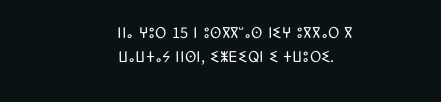ⵏⵏⴰ ⵖⵓⵔ 15 ⵏ ⵓⵙⴳⴳⵯⴰⵙ ⵏⵉⵖ ⵓⴳⴳⴰⵔ ⴳ ⵡⴰⵡⵜⴰⵢ ⵏⵏⵙⵏ, ⵉⵥⴹⵉⵕⵏ ⵉ ⵜⵡⵓⵔⵉ.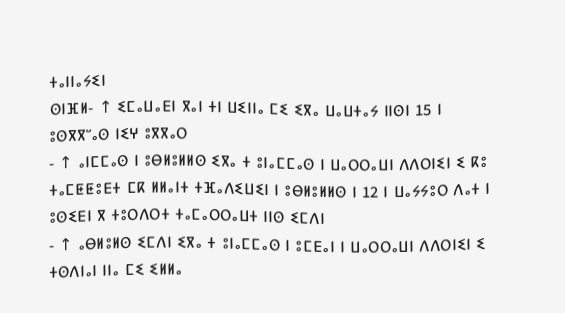ⵜⴰⵏⵏⴰⵢⵉⵏ
ⵙⵏⴼⵍ- ↑ ⵉⵎⴰⵡⴰⴹⵏ ⴳⴰⵏ ⵜⵏ ⵡⵉⵏⵏⴰ ⵎⵉ ⵉⴳⴰ ⵡⴰⵡⵜⴰⵢ ⵏⵏⵙⵏ 15 ⵏ ⵓⵙⴳⴳⵯⴰⵙ ⵏⵉⵖ ⵓⴳⴳⴰⵔ
- ↑ ⴰⵏⵎⵎⴰⵙ ⵏ ⵓⴱⵍⵓⵍⵍⵙ ⵉⴳⴰ ⵜ ⵓⵏⴰⵎⵎⴰⵙ ⵏ ⵡⴰⵔⵔⴰⵡⵏ ⴷⴷⵔⵏⵉⵏ ⵉ ⴽⵓ ⵜⴰⵎⵟⵟⵓⴹⵜ ⵎⴽ ⵍⵍⴰⵏⵜ ⵜⴼⴰⴷⵉⵡⵉⵏ ⵏ ⵓⴱⵍⵓⵍⵍⵙ ⵏ 12 ⵏ ⵡⴰⵢⵢⵓⵔ ⴷⴰⵜ ⵏ ⵓⵙⵉⴹⵏ ⴳ ⵜⵓⵔⴷⵔⵜ ⵜⴰⵎⴰⵔⵔⴰⵡⵜ ⵏⵏⵙ ⵉⵎⴷⵏ
- ↑ ⴰⴱⵍⵓⵍⵙ ⵉⵎⴷⵏ ⵉⴳⴰ ⵜ ⵓⵏⴰⵎⵎⴰⵙ ⵏ ⵓⵎⴹⴰⵏ ⵏ ⵡⴰⵔⵔⴰⵡⵏ ⴷⴷⵔⵏⵉⵏ ⵉ ⵜⵙⴷⵏⴰⵏ ⵏⵏⴰ ⵎⵉ ⵉⵍⵍⴰ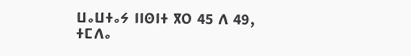ⵡⴰⵡⵜⴰⵢ ⵏⵏⵙⵏⵜ ⴳⵔ 45 ⴷ 49, ⵜⵎⴷⴰ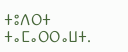ⵜⵓⴷⵔⵜ ⵜⴰⵎⴰⵔⵔⴰⵡⵜ.